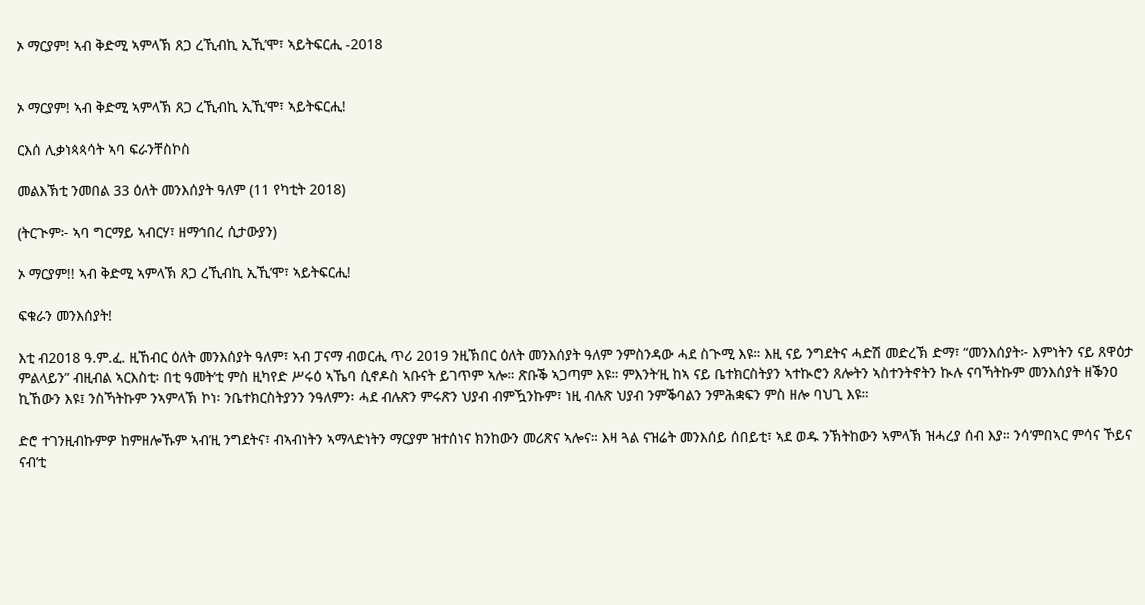ኦ ማርያም! ኣብ ቅድሚ ኣምላኽ ጸጋ ረኺብኪ ኢኺ’ሞ፣ ኣይትፍርሒ -2018


ኦ ማርያም! ኣብ ቅድሚ ኣምላኽ ጸጋ ረኺብኪ ኢኺ’ሞ፣ ኣይትፍርሒ!

ርእሰ ሊቃነጳጳሳት ኣባ ፍራንቸስኮስ

መልእኽቲ ንመበል 33 ዕለት መንእሰያት ዓለም (11 የካቲት 2018)

(ትርጒም፦ ኣባ ግርማይ ኣብርሃ፣ ዘማኅበረ ሲታውያን)

ኦ ማርያም!! ኣብ ቅድሚ ኣምላኽ ጸጋ ረኺብኪ ኢኺ’ሞ፣ ኣይትፍርሒ!

ፍቁራን መንእሰያት!

እቲ ብ2018 ዓ.ም.ፈ. ዚኸብር ዕለት መንእሰያት ዓለም፣ ኣብ ፓናማ ብወርሒ ጥሪ 2019 ንዚኽበር ዕለት መንእሰያት ዓለም ንምስንዳው ሓደ ስጒሚ እዩ። እዚ ናይ ንግደትና ሓድሽ መድረኽ ድማ፣ “መንእሰያት፦ እምነትን ናይ ጸዋዕታ ምልላይን” ብዚብል ኣርእስቲ፡ በቲ ዓመት’ቲ ምስ ዚካየድ ሥሩዕ ኣኼባ ሲኖዶስ ኣቡናት ይገጥም ኣሎ። ጽቡቕ ኣጋጣም እዩ። ምእንት’ዚ ከኣ ናይ ቤተክርስትያን ኣተኲሮን ጸሎትን ኣስተንትኖትን ኲሉ ናባኻትኩም መንእሰያት ዘቕንዐ ኪኸውን እዩ፤ ንስኻትኩም ንኣምላኽ ኮነ፡ ንቤተክርስትያንን ንዓለምን፡ ሓደ ብሉጽን ምሩጽን ህያብ ብምዃንኩም፣ ነዚ ብሉጽ ህያብ ንምቕባልን ንምሕቋፍን ምስ ዘሎ ባህጊ እዩ።

ድሮ ተገንዚብኩምዎ ከምዘሎኹም ኣብ’ዚ ንግደትና፣ ብኣብነትን ኣማላድነትን ማርያም ዝተሰነና ክንከውን መሪጽና ኣሎና። እዛ ጓል ናዝሬት መንእሰይ ሰበይቲ፣ ኣደ ወዱ ንኽትከውን ኣምላኽ ዝሓረያ ሰብ እያ። ንሳ’ምበኣር ምሳና ኾይና ናብ’ቲ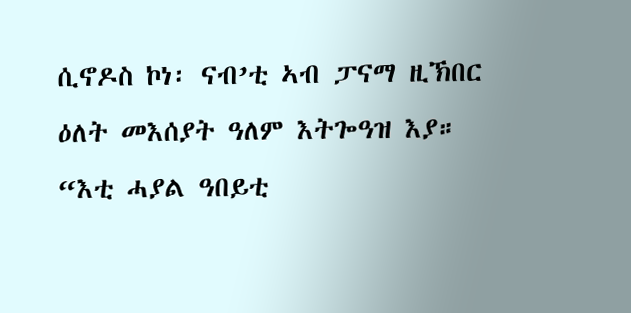ሲኖዶስ ኮነ፡ ናብ’ቲ ኣብ ፓናማ ዚኽበር ዕለት መእሰያት ዓለም እትጐዓዝ እያ። “እቲ ሓያል ዓበይቲ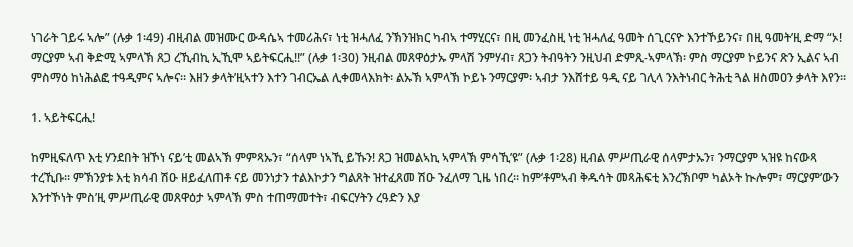ነገራት ገይሩ ኣሎ” (ሉቃ 1፡49) ብዚብል መዝሙር ውዳሴኣ ተመሪሕና፣ ነቲ ዝሓለፈ ንኽንዝክር ካብኣ ተማሂርና፣ በዚ መንፈስዚ ነቲ ዝሓለፈ ዓመት ሰጊርናዮ እንተኾይንና፣ በዚ ዓመት’ዚ ድማ “ኦ! ማርያም ኣብ ቅድሚ ኣምላኽ ጸጋ ረኺብኪ ኢኺሞ ኣይትፍርሒ!!” (ሉቃ 1፡30) ንዚብል መጸዋዕታኡ ምላሽ ንምሃብ፣ ጸጋን ትብዓትን ንዚህብ ድምጺ-ኣምላኽ፡ ምስ ማርያም ኮይንና ጽን ኢልና ኣብ ምስማዕ ከነሕልፎ ተዓዲምና ኣሎና። እዘን ቃላት’ዚኣተን እተን ገብርኤል ሊቀመላእክት፡ ልኡኽ ኣምላኽ ኮይኑ ንማርያም፡ ኣብታ ንእሸተይ ዓዲ ናይ ገሊላ ንእትነብር ትሕቲ ጓል ዘስመዐን ቃላት እየን።

1. ኣይትፍርሒ!

ከምዚፍለጥ እቲ ሃንደበት ዝኾነ ናይ’ቲ መልኣኽ ምምጻኡን፣ “ሰላም ነኣኺ ይኹን! ጸጋ ዝመልኣኪ ኣምላኽ ምሳኺ’ዩ” (ሉቃ 1፡28) ዚብል ምሥጢራዊ ሰላምታኡን፣ ንማርያም ኣዝዩ ከናውጻ ተረኺቡ። ምኽንያቱ እቲ ክሳብ ሽዑ ዘይፈለጠቶ ናይ መንነታን ተልእኮታን ግልጸት ዝተፈጸመ ሽዑ ንፈለማ ጊዜ ነበረ። ከም’ቶምኣብ ቅዱሳት መጻሕፍቲ እንረኽቦም ካልኦት ኲሎም፣ ማርያም’ውን እንተኾነት ምስ’ዚ ምሥጢራዊ መጸዋዕታ ኣምላኽ ምስ ተጠማመተት፣ ብፍርሃትን ረዓድን እያ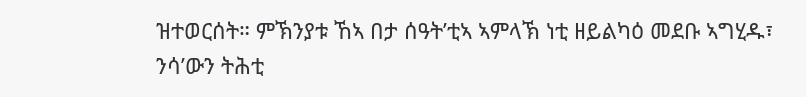ዝተወርሰት። ምኽንያቱ ኸኣ በታ ሰዓት’ቲኣ ኣምላኽ ነቲ ዘይልካዕ መደቡ ኣግሂዱ፣ ንሳ’ውን ትሕቲ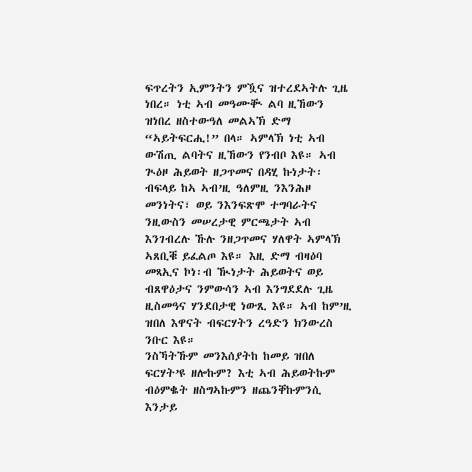ፍጥረትን ኢምንትን ምዃና ዝተረደኣትሉ ጊዜ ነበረ። ነቲ ኣብ መዓሙቚ ልባ ዚኸውን ዝነበረ ዘስተውዓለ መልኣኽ ድማ “ኣይትፍርሒ!” በላ። ኣምላኽ ነቲ ኣብ ውሽጢ ልባትና ዚኸውን የንብቦ እዩ። ኣብ ጒዕዞ ሕይወት ዘጋጥመና በዳሂ ኩነታት፡ ብፍላይ ከኣ ኣብ’ዚ ዓለምዚ ንእንሕዞ መንነትና፣ ወይ ንእንፍጽሞ ተግባራትና ንዚውስን መሠረታዊ ምርጫታት ኣብ እንገብረሉ ኹሉ ንዘጋጥመና ሃለዋት ኣምላኽ ኣጸቢቑ ይፈልጦ እዩ። እዚ ድማ ብዛዕባ መጻኢና ኮነ፡ብ ዂነታት ሕይወትና ወይ ብጸዋዕታና ንምውሳን ኣብ እንግደደሉ ጊዜ ዚስመዓና ሃንደበታዊ ነውጺ እዩ። ኣብ ከም’ዚ ዝበለ እዋናት ብፍርሃትን ረዓድን ክንውረስ ንቡር እዩ።
ንስኻትኹም መንእሰያትከ ከመይ ዝበለ ፍርሃት’ዩ ዘሎኩም? እቲ ኣብ ሕይወትኩም ብዕምቈት ዘስግኣኩምን ዘጨንቐኩምንሲ እንታይ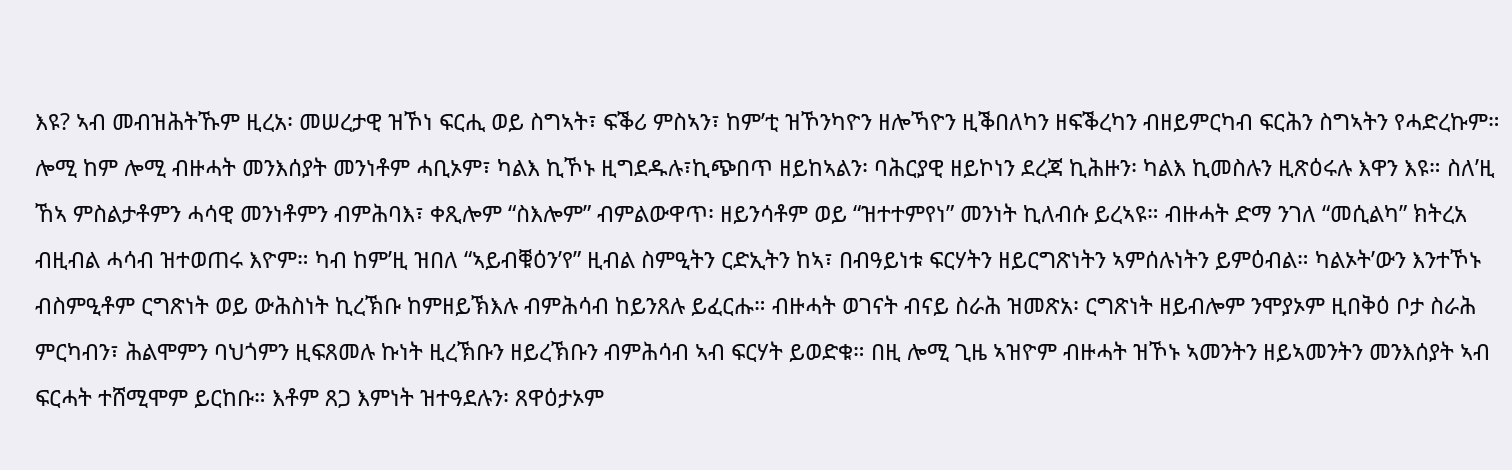እዩ? ኣብ መብዝሕትኹም ዚረአ፡ መሠረታዊ ዝኾነ ፍርሒ ወይ ስግኣት፣ ፍቕሪ ምስኣን፣ ከም’ቲ ዝኾንካዮን ዘሎኻዮን ዚቕበለካን ዘፍቕረካን ብዘይምርካብ ፍርሕን ስግኣትን የሓድረኩም። ሎሚ ከም ሎሚ ብዙሓት መንእሰያት መንነቶም ሓቢኦም፣ ካልእ ኪኾኑ ዚግደዱሉ፣ኪጭበጥ ዘይከኣልን፡ ባሕርያዊ ዘይኮነን ደረጃ ኪሕዙን፡ ካልእ ኪመስሉን ዚጽዕሩሉ እዋን እዩ። ስለ’ዚ ኸኣ ምስልታቶምን ሓሳዊ መንነቶምን ብምሕባእ፣ ቀጺሎም “ስእሎም” ብምልውዋጥ፡ ዘይንሳቶም ወይ “ዝተተምየነ” መንነት ኪለብሱ ይረኣዩ። ብዙሓት ድማ ንገለ “መሲልካ” ክትረአ ብዚብል ሓሳብ ዝተወጠሩ እዮም። ካብ ከም’ዚ ዝበለ “ኣይብቑዕን’የ” ዚብል ስምዒትን ርድኢትን ከኣ፣ በብዓይነቱ ፍርሃትን ዘይርግጽነትን ኣምሰሉነትን ይምዕብል። ካልኦት’ውን እንተኾኑ ብስምዒቶም ርግጽነት ወይ ውሕስነት ኪረኽቡ ከምዘይኽእሉ ብምሕሳብ ከይንጸሉ ይፈርሑ። ብዙሓት ወገናት ብናይ ስራሕ ዝመጽአ፡ ርግጽነት ዘይብሎም ንሞያኦም ዚበቅዕ ቦታ ስራሕ ምርካብን፣ ሕልሞምን ባህጎምን ዚፍጸመሉ ኩነት ዚረኽቡን ዘይረኽቡን ብምሕሳብ ኣብ ፍርሃት ይወድቁ። በዚ ሎሚ ጊዜ ኣዝዮም ብዙሓት ዝኾኑ ኣመንትን ዘይኣመንትን መንእሰያት ኣብ ፍርሓት ተሸሚሞም ይርከቡ። እቶም ጸጋ እምነት ዝተዓደሉን፡ ጸዋዕታኦም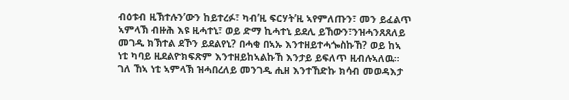ብዕቱብ ዚኽተሉን’ውን ከይተረፉ፣ ካብ’ዚ ፍርሃት’ዚ ኣየምለጡን፣ መን ይፈልጥ ኣምላኽ ብዙሕ እዩ ዚሓተኒ፣ ወይ ድማ ኪሓተኒ ይደሊ ይኸውን፣ንዝሓንጸጸለይ መገዲ ክኽተል ደኾን ይደልየኒ? በሓቂ በኣኡ እንተዘይተሓጐስኩኸ? ወይ ከኣ ነቲ ካባይ ዚደልዮክፍጽም እንተዘይከኣልኩኸ እንታይ ይፍለጥ ዚብሉኣለዉ። ገለ ኸኣ ነቲ ኣምላኽ ዝሓበረለይ መንገዲ ሒዘ እንተኸድኩ ክሳብ መወዳእታ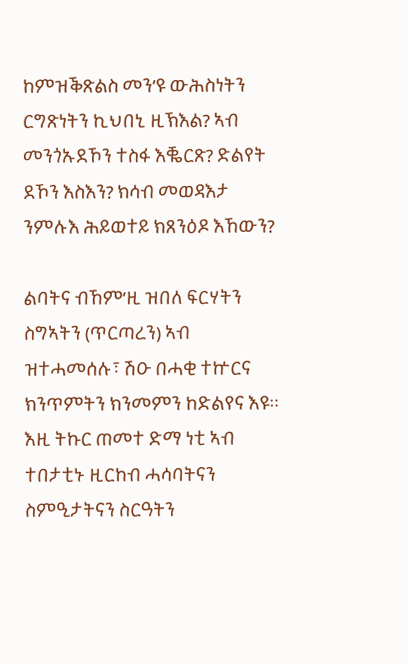ከምዝቕጽልስ መን’ዩ ውሕስነትን ርግጽነትን ኪህበኒ ዚኽእል? ኣብ መንጎኡደኾን ተስፋ እቘርጽ? ድልየት ደኾን እስእን? ክሳብ መወዳእታ ንምሉእ ሕይወተይ ክጸንዕዶ እኸውን?

ልባትና ብኸም’ዚ ዝበለ ፍርሃትን ስግኣትን (ጥርጣረን) ኣብ ዝተሓመሰሉ፣ ሽዑ በሓቂ ተኵርና ክንጥምትን ክንመምን ከድልየና እዩ። እዚ ትኩር ጠመተ ድማ ነቲ ኣብ ተበታቲኑ ዚርከብ ሓሳባትናን ስምዒታትናን ስርዓትን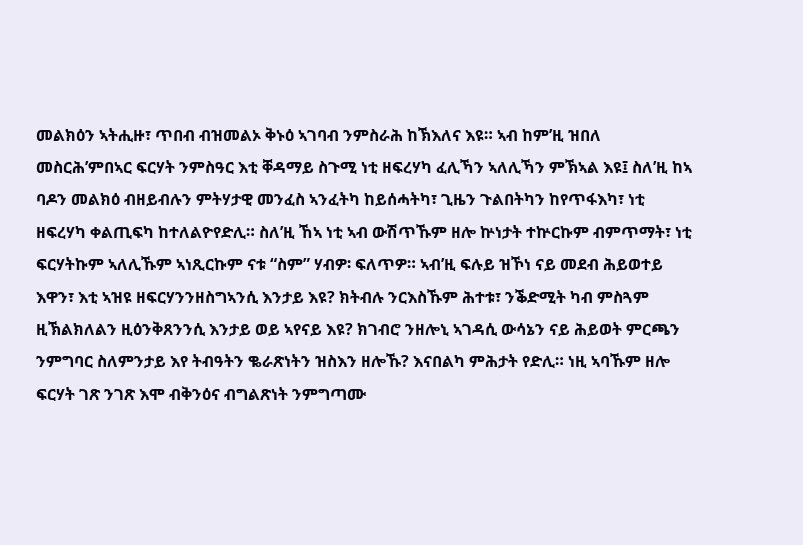መልክዕን ኣትሒዙ፣ ጥበብ ብዝመልኦ ቅኑዕ ኣገባብ ንምስራሕ ከኽእለና እዩ። ኣብ ከም’ዚ ዝበለ መስርሕ’ምበኣር ፍርሃት ንምስዓር እቲ ቐዳማይ ስጉሚ ነቲ ዘፍረሃካ ፈሊኻን ኣለሊኻን ምኽኣል እዩ፤ ስለ’ዚ ከኣ ባዶን መልክዕ ብዘይብሉን ምትሃታዊ መንፈስ ኣንፈትካ ከይሰሓትካ፣ ጊዜን ጉልበትካን ከየጥፋእካ፣ ነቲ ዘፍረሃካ ቀልጢፍካ ከተለልዮየድሊ። ስለ’ዚ ኸኣ ነቲ ኣብ ውሽጥኹም ዘሎ ኵነታት ተኵርኩም ብምጥማት፣ ነቲ ፍርሃትኩም ኣለሊኹም ኣነጺርኩም ናቱ “ስም” ሃብዎ፡ ፍለጥዎ። ኣብ’ዚ ፍሉይ ዝኾነ ናይ መደብ ሕይወተይ እዋን፣ እቲ ኣዝዩ ዘፍርሃንንዘስግኣንሲ እንታይ እዩ? ክትብሉ ንርእስኹም ሕተቱ፣ ንቕድሚት ካብ ምስጓም ዚኽልክለልን ዚዕንቅጸንንሲ እንታይ ወይ ኣየናይ እዩ? ክገብሮ ንዘሎኒ ኣገዳሲ ውሳኔን ናይ ሕይወት ምርጫን ንምግባር ስለምንታይ እየ ትብዓትን ቈራጽነትን ዝስእን ዘሎኹ? እናበልካ ምሕታት የድሊ። ነዚ ኣባኹም ዘሎ ፍርሃት ገጽ ንገጽ እሞ ብቅንዕና ብግልጽነት ንምግጣሙ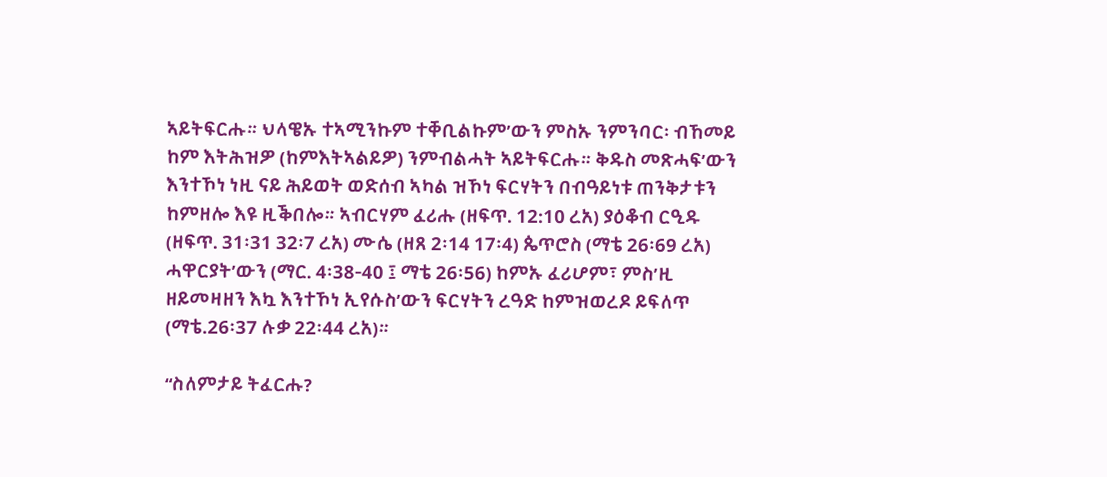ኣይትፍርሑ። ህላዌኡ ተኣሚንኩም ተቐቢልኩም’ውን ምስኡ ንምንባር፡ ብኸመይ ከም እትሕዝዎ (ከምእትኣልይዎ) ንምብልሓት ኣይትፍርሑ። ቅዱስ መጽሓፍ’ውን እንተኾነ ነዚ ናይ ሕይወት ወድሰብ ኣካል ዝኾነ ፍርሃትን በብዓይነቱ ጠንቅታቱን ከምዘሎ እዩ ዚቕበሎ። ኣብርሃም ፈሪሑ (ዘፍጥ. 12:10 ረአ) ያዕቆብ ርዒዱ (ዘፍጥ. 31፡31 32፡7 ረአ) ሙሴ (ዘጸ 2፡14 17፡4) ጴጥሮስ (ማቴ 26፡69 ረአ) ሓዋርያት’ውን (ማር. 4፡38-40 ፤ ማቴ 26፡56) ከምኡ ፈሪሆም፣ ምስ’ዚ ዘይመዛዘን እኳ እንተኾነ ኢየሱስ’ውን ፍርሃትን ረዓድ ከምዝወረዶ ይፍለጥ (ማቴ.26፡37 ሉቃ 22፡44 ረአ)።

“ስለምታይ ትፈርሑ?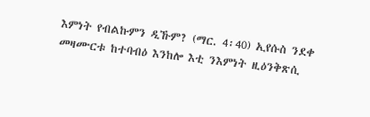እምነት የብልኩምን ዲኹም? (ማር. 4፡40) ኢየሱስ ንደቀ መዛሙርቱ ከተባብዕ እንከሎ እቲ ንእምነት ዚዕንቅጽሲ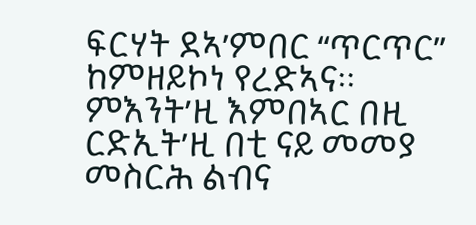ፍርሃት ደኣ’ምበር “ጥርጥር” ከምዘይኮነ የረድኣና። ምእንት’ዚ እምበኣር በዚ ርድኢት’ዚ በቲ ናይ መመያ መስርሕ ልብና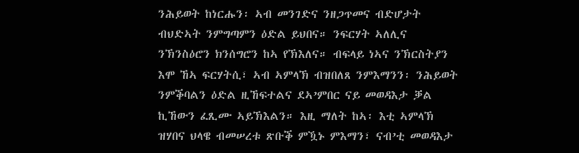ንሕይወት ከነርሑን፡ ኣብ መንገድና ንዘጋጥመና ብድሆታት ብህድኣት ንምግጣምን ዕድል ይህበና። ንፍርሃት ኣለሊና ንኽንስዕሮን ክንሰግሮን ከኣ የኽእለና። ብፍላይ ነኣና ንኽርስትያን እሞ ኸኣ ፍርሃትሲ፣ ኣብ ኣምላኽ ብዝበለጸ ንምእማንን፡ ንሕይወት ንምቕባልን ዕድል ዚኸፍተልና ደኣ’ምበር ናይ መወዳእታ ቓል ኪኸውን ፈጺሙ ኣይኽእልን። እዚ ማለት ከኣ፡ እቲ ኣምላኽ ዝሃበና ህላዌ ብመሠረቱ ጽቡቕ ምዃኑ ምእማን፣ ናብ’ቲ መወዳእታ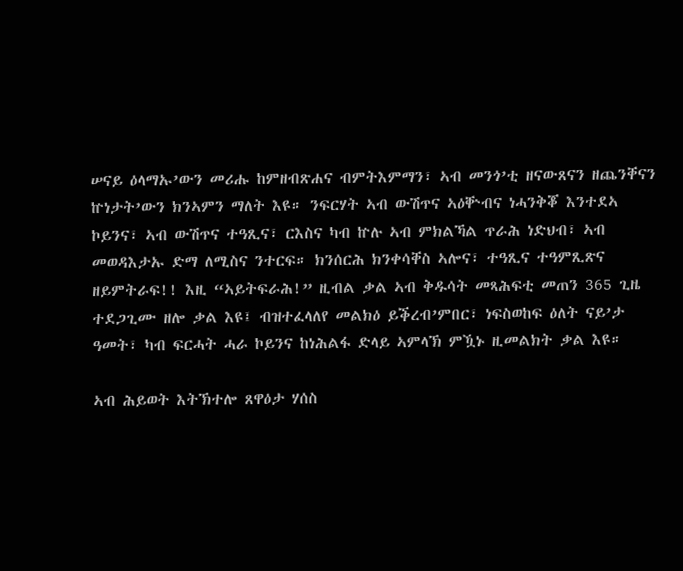ሠናይ ዕላማኡ’ውን መሪሑ ከምዘብጽሐና ብምትእምማን፣ ኣብ መንጎ’ቲ ዘናውጸናን ዘጨንቐናን ኵነታት’ውን ክንኣምን ማለት እዩ። ንፍርሃት ኣብ ውሽጥና ኣዕቝብና ነሓንቅቖ እንተደኣ ኮይንና፣ ኣብ ውሽጥና ተዓጺና፣ ርእስና ካብ ኵሉ ኣብ ምክልኻል ጥራሕ ነድህብ፣ ኣብ መወዳእታኡ ድማ ለሚስና ንተርፍ። ክንሰርሕ ክንቀሳቐስ ኣሎና፣ ተዓጺና ተዓምጺጽና ዘይምትራፍ!! እዚ “ኣይትፍራሕ!” ዚብል ቃል ኣብ ቅዱሳት መጻሕፍቲ መጠን 365 ጊዜ ተደጋጊሙ ዘሎ ቃል እዩ፤ ብዝተፈላለየ መልክዕ ይቕረብ’ምበር፣ ነፍስወከፍ ዕለት ናይ’ታ ዓመት፣ ካብ ፍርሓት ሓራ ኮይንና ከነሕልፋ ድላይ ኣምላኽ ምዃኑ ዚመልክት ቃል እዩ።

ኣብ ሕይወት እትኽተሎ ጸዋዕታ ሃሰስ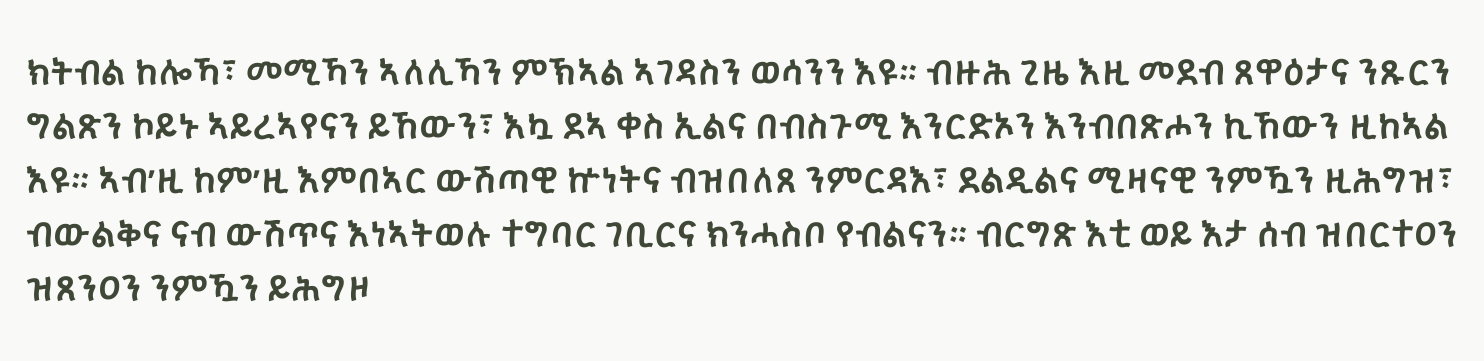ክትብል ከሎኻ፣ መሚኻን ኣለሊኻን ምኽኣል ኣገዳስን ወሳንን እዩ። ብዙሕ ጊዜ እዚ መደብ ጸዋዕታና ንጹርን ግልጽን ኮይኑ ኣይረኣየናን ይኸውን፣ እኳ ደኣ ቀስ ኢልና በብስጉሚ እንርድኦን እንብበጽሖን ኪኸውን ዚከኣል እዩ። ኣብ’ዚ ከም’ዚ እምበኣር ውሽጣዊ ኵነትና ብዝበለጸ ንምርዳእ፣ ደልዲልና ሚዛናዊ ንምዃን ዚሕግዝ፣ ብውልቅና ናብ ውሽጥና እነኣትወሉ ተግባር ገቢርና ክንሓስቦ የብልናን። ብርግጽ እቲ ወይ እታ ሰብ ዝበርተዐን ዝጸንዐን ንምዃን ይሕግዞ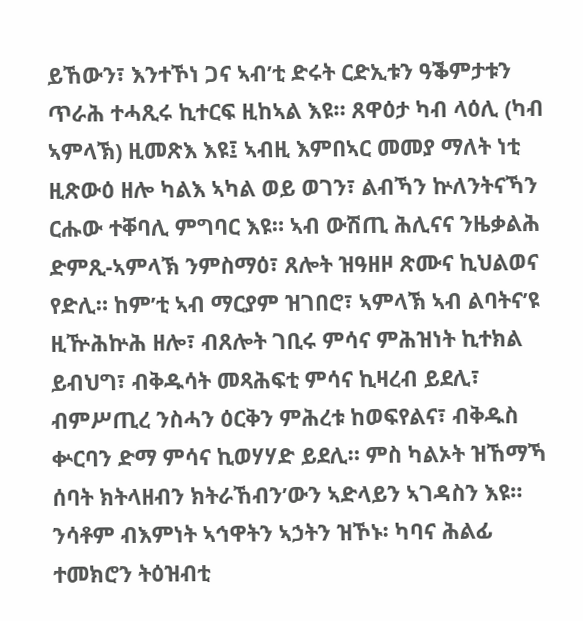ይኸውን፣ እንተኾነ ጋና ኣብ’ቲ ድሩት ርድኢቱን ዓቕምታቱን ጥራሕ ተሓጺሩ ኪተርፍ ዚከኣል እዩ። ጸዋዕታ ካብ ላዕሊ (ካብ ኣምላኽ) ዚመጽእ እዩ፤ ኣብዚ እምበኣር መመያ ማለት ነቲ ዚጽውዕ ዘሎ ካልእ ኣካል ወይ ወገን፣ ልብኻን ኵለንትናኻን ርሑው ተቐባሊ ምግባር እዩ። ኣብ ውሽጢ ሕሊናና ንዜቃልሕ ድምጺ-ኣምላኽ ንምስማዕ፣ ጸሎት ዝዓዘዞ ጽሙና ኪህልወና የድሊ። ከም’ቲ ኣብ ማርያም ዝገበሮ፣ ኣምላኽ ኣብ ልባትና’ዩ ዚዅሕኵሕ ዘሎ፣ ብጸሎት ገቢሩ ምሳና ምሕዝነት ኪተክል ይብህግ፣ ብቅዱሳት መጻሕፍቲ ምሳና ኪዛረብ ይደሊ፣ ብምሥጢረ ንስሓን ዕርቅን ምሕረቱ ከወፍየልና፣ ብቅዱስ ቍርባን ድማ ምሳና ኪወሃሃድ ይደሊ። ምስ ካልኦት ዝኸማኻ ሰባት ክትላዘብን ክትራኸብን’ውን ኣድላይን ኣገዳስን እዩ። ንሳቶም ብእምነት ኣኅዋትን ኣኃትን ዝኾኑ፡ ካባና ሕልፊ ተመክሮን ትዕዝብቲ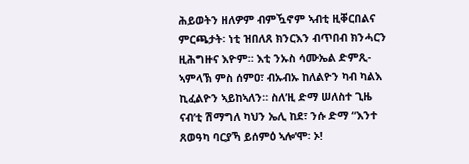ሕይወትን ዘለዎም ብምዃኖም ኣብቲ ዚቐርበልና ምርጫታት፡ ነቲ ዝበለጸ ክንርእን ብጥበብ ክንሓርን ዚሕግዙና እዮም። እቲ ንኡስ ሳሙኤል ድምጺ-ኣምላኽ ምስ ሰምዐ፣ ብኡብኡ ከለልዮን ካብ ካልእ ኪፈልዮን ኣይከኣለን። ስለ’ዚ ድማ ሠለስተ ጊዜ ናብ’ቲ ሽማግለ ካህን ኤሊ ከደ፣ ንሱ ድማ “እንተ ጸወዓካ ባርያኻ ይሰምዕ ኣሎ’ሞ፡ ኦ!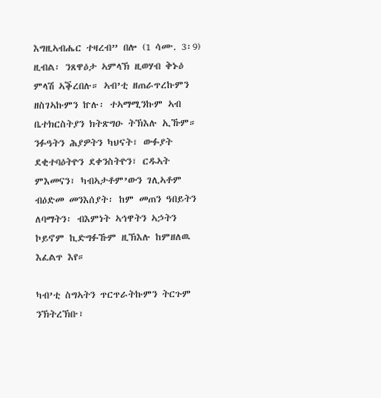እግዚኣብሔር ተዛረብ” በሎ (1 ሳሙ. 3፡9) ዚብል፡ ንጸዋዕታ ኣምላኽ ዚወሃብ ቅኑዕ ምላሽ ኣቕረበሉ። ኣብ’ቲ ዘጠራጥረኩምን ዘስገኣኩምን ኵሉ፡ ተኣማሚንኩም ኣብ ቤተክርስትያን ክትጽግዑ ትኽእሉ ኢኹም። ንፉዓትን ሕያዎትን ካህናት፣ ውፉያት ደቂተባዕትዮን ደቀንስትዮን፣ ርዱኣት ምእመናን፣ ካብኣታቶም’ውን ገሊኣቶም ብዕድመ መንእሰያት፡ ከም መጠን ዓበይትን ለባማትን፡ ብእምነት ኣኅዋትን ኣኃትን ኮይኖም ኪድግፉኹም ዚኽእሉ ከምዘለዉ እፈልጥ እየ።

ካብ’ቲ ስግኣትን ጥርጥራትኩምን ትርጉም ንኽትረኽቡ፣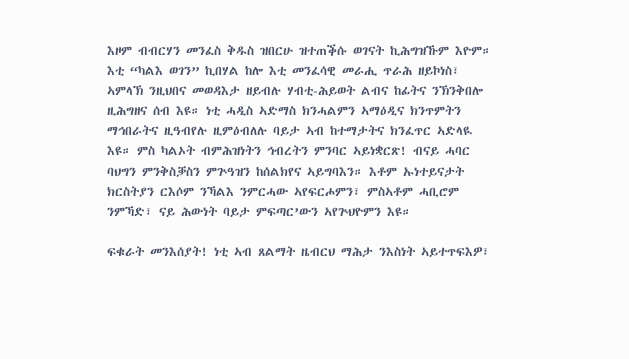እዞም ብብርሃን መንፈስ ቅዱስ ዝበርሁ ዝተጠቕሱ ወገናት ኪሕግዝኹም እዮም። እቲ “ካልእ ወገን” ኪበሃል ከሎ እቲ መንፈሳዊ መራሒ ጥራሕ ዘይኮነስ፣ ኣምላኽ ንዚህበና መወዳእታ ዘይብሉ ሃብቲ-ሕይወት ልብና ከፊትና ንኽንቅበሎ ዚሕግዘና ሰብ እዩ። ነቲ ሓዲስ ኣድማስ ክንሓልምን ኣማዕዲና ክንጥምትን ማኅበራትና ዚዓብየሉ ዚምዕብለሉ ባይታ ኣብ ከተማታትና ክንፈጥር ኣድላዪ እዩ። ምስ ካልኦት ብምሕዝነትን ኅብረትን ምንባር ኣይነቋርጽ! ብናይ ሓባር ባህግን ምንቅስቓስን ምጕዓዝን ከሰልክየና ኣይግባእን። እቶም ኡነተይናታት ክርስትያን ርእሶም ንኻልእ ንምርሓው ኣየፍርሖምን፣ ምስኣቶም ሓቢሮም ንምኻድ፣ ናይ ሕውነት ባይታ ምፍጣር’ውን ኣየጕህዮምን እዩ።

ፍቁራት መንእሰያት! ነቲ ኣብ ጸልማት ዜብርህ ማሕታ ንእስነት ኣይተጥፍእዎ፣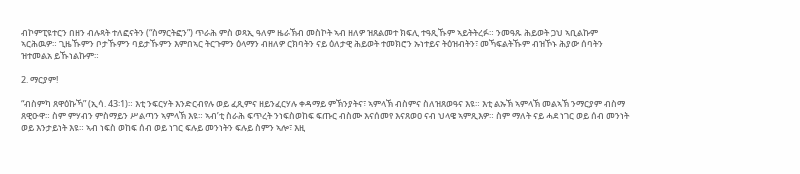ብኮምፒዩተርን በዘን ብሉጻት ተለፎናትን (“ስማርትፎን”) ጥራሕ ምስ ወጻኢ ዓለም ዜራኽብ መስኮት ኣብ ዘለዎ ዝጸልመተ ክፍሊ ተዓጺኹም ኣይትትረፉ። ንመዓጹ ሕይወት ጋህ ኣቢልኩም ኣርሕዉዎ። ጊዜኹምን ቦታኹምን ባይታኹምን እምበኣር ትርጉምን ዕላማን ብዘለዎ ርክባትን ናይ ዕለታዊ ሕይወት ተመክሮን ኡነተይና ትዕዝብትን፣ መኻፍልትኹም ብዝኾኑ ሕያው ሰባትን ዝተመልአ ይኹነልኩም።

2. ማርያም!

“ብስምካ ጸዋዕኩኻ” (ኢሳ. 43፡1)። እቲ ንፍርሃት እንድርብየሉ ወይ ፈጺምና ዘይንፈርሃሉ ቀዳማይ ምኽንያትና፣ ኣምላኽ ብስምና ስለዝጸወዓና እዩ። እቲ ልኡኽ ኣምላኽ መልኣኽ ንማርያም ብስማ ጸዊዑዋ። ስም ምሃብን ምስማይን ሥልጣን ኣምላኽ እዩ። ኣብ’ቲ ስራሕ ፍጥረት ንነፍስወከፍ ፍጡር ብስሙ እናሰመየ እናጸወዐ ናብ ህላዌ ኣምጺእዎ። ስም ማለት ናይ ሓደ ነገር ወይ ሰብ መንነት ወይ እንታይነት እዩ። ኣብ ነፍስ ወከፍ ሰብ ወይ ነገር ፍሉይ መንነትን ፍሉይ ስምን ኣሎ፣ እዚ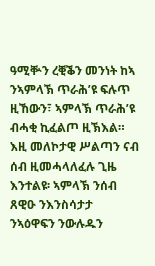ዓሚቝን ረቒቕን መንነት ከኣ ንኣምላኽ ጥራሕ’ዩ ፍሉጥ ዚኸውን፣ ኣምላኽ ጥራሕ’ዩ ብሓቂ ኪፈልጦ ዚኽእል። እዚ መለኮታዊ ሥልጣን ናብ ሰብ ዚመሓላለፈሉ ጊዜ እንተልዩ፡ ኣምላኽ ንሰብ ጸዊዑ ንእንስሳታታ ንኣዕዋፍን ንውሉዱን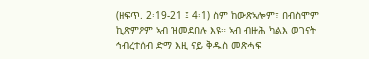(ዘፍጥ. 2፡19-21 ፤ 4፡1) ስም ከውጽኣሎም፣ በብስሞም ኪጽምዖም ኣብ ዝመደበሉ እዩ። ኣብ ብዙሕ ካልእ ወገናት ኅብረተሰብ ድማ እዚ ናይ ቅዱስ መጽሓፍ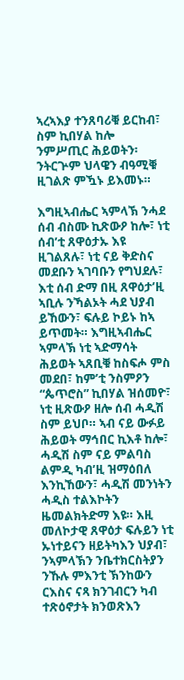ኣረኣእያ ተንጸባሪቑ ይርከብ፣ ስም ኪበሃል ከሎ ንምሥጢር ሕይወትን፡ ንትርጕም ህላዌን ብዓሚቑ ዚገልጽ ምዃኑ ይእመኑ።

እግዚኣብሔር ኣምላኽ ንሓደ ሰብ ብስሙ ኪጽውዖ ከሎ፣ ነቲ ሰብ’ቲ ጸዋዕታኡ እዩ ዚገልጸሉ፣ ነቲ ናይ ቅድስና መደቡን ኣገባቡን የግህደሉ፣ እቲ ሰብ ድማ በዚ ጸዋዕታ’ዚ ኣቢሉ ንኻልኦት ሓደ ህያብ ይኸውን፣ ፍሉይ ኮይኑ ከኣ ይጥመት። እግዚኣብሔር ኣምላኽ ነቲ ኣድማሳት ሕይወት ኣጸቢቑ ከስፍሖ ምስ መደበ፣ ከም’ቲ ንስምዖን “ጴጥሮስ” ኪበሃል ዝሰመዮ፣ ነቲ ዚጽውዖ ዘሎ ሰብ ሓዲሽ ስም ይህቦ። ኣብ ናይ ውፉይ ሕይወት ማኅበር ኪእቶ ከሎ፣ ሓዲሽ ስም ናይ ምልባስ ልምዲ ካብ’ዚ ዝማዕበለ እንኪኸውን፣ ሓዲሽ መንነትን ሓዲስ ተልእኮትን ዜመልክትድማ እዩ። እዚ መለኮታዊ ጸዋዕታ ፍሉይን ነቲ ኡነተይናን ዘይትካእን ህያብ፣ ንኣምላኽን ንቤተክርስትያን ንኹሉ ምእንቲ ኽንከውን ርእስና ናጻ ክንገብርን ካብ ተጽዕኖታት ክንወጽእን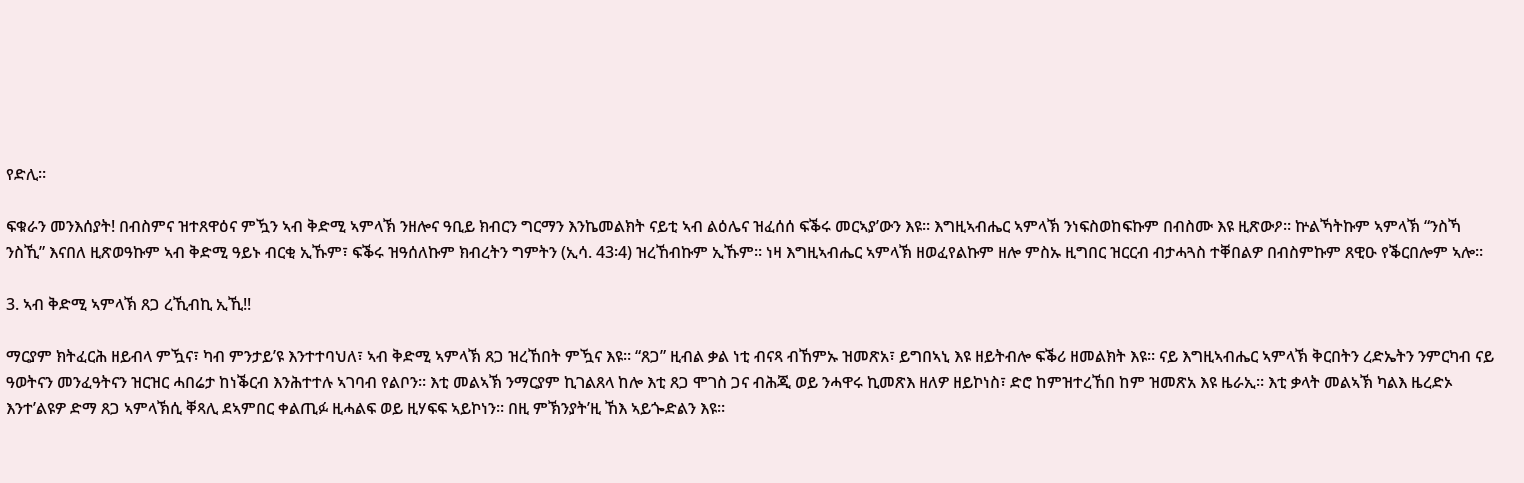የድሊ።

ፍቁራን መንእሰያት! በብስምና ዝተጸዋዕና ምዃን ኣብ ቅድሚ ኣምላኽ ንዘሎና ዓቢይ ክብርን ግርማን እንኬመልክት ናይቲ ኣብ ልዕሌና ዝፈሰሰ ፍቕሩ መርኣያ’ውን እዩ። እግዚኣብሔር ኣምላኽ ንነፍስወከፍኩም በብስሙ እዩ ዚጽውዖ። ኵልኻትኩም ኣምላኽ “ንስኻ ንስኺ” እናበለ ዚጽወዓኩም ኣብ ቅድሚ ዓይኑ ብርቂ ኢኹም፣ ፍቕሩ ዝዓሰለኩም ክብረትን ግምትን (ኢሳ. 43፡4) ዝረኸብኩም ኢኹም። ነዛ እግዚኣብሔር ኣምላኽ ዘወፈየልኩም ዘሎ ምስኡ ዚግበር ዝርርብ ብታሓጓስ ተቐበልዎ በብስምኩም ጸዊዑ የቕርበሎም ኣሎ።

3. ኣብ ቅድሚ ኣምላኽ ጸጋ ረኺብኪ ኢኺ!!

ማርያም ክትፈርሕ ዘይብላ ምዃና፣ ካብ ምንታይ’ዩ እንተተባህለ፣ ኣብ ቅድሚ ኣምላኽ ጸጋ ዝረኸበት ምዃና እዩ። “ጸጋ” ዚብል ቃል ነቲ ብናጻ ብኸምኡ ዝመጽአ፣ ይግበኣኒ እዩ ዘይትብሎ ፍቕሪ ዘመልክት እዩ። ናይ እግዚኣብሔር ኣምላኽ ቅርበትን ረድኤትን ንምርካብ ናይ ዓወትናን መንፈዓትናን ዝርዝር ሓበሬታ ከነቕርብ እንሕተተሉ ኣገባብ የልቦን። እቲ መልኣኽ ንማርያም ኪገልጸላ ከሎ እቲ ጸጋ ሞገስ ጋና ብሕጂ ወይ ንሓዋሩ ኪመጽእ ዘለዎ ዘይኮነስ፣ ድሮ ከምዝተረኸበ ከም ዝመጽአ እዩ ዜራኢ። እቲ ቃላት መልኣኽ ካልእ ዜረድኦ እንተ’ልዩዎ ድማ ጸጋ ኣምላኽሲ ቐጻሊ ደኣምበር ቀልጢፉ ዚሓልፍ ወይ ዚሃፍፍ ኣይኮነን። በዚ ምኽንያት’ዚ ኸእ ኣይጐድልን እዩ።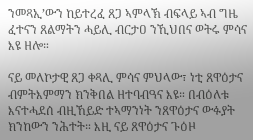ንመጻኢ’ውን ከይተረፈ ጸጋ ኣምላኽ ብፍላይ ኣብ ግዜ ፈተናን ጸልማትን ሓይሊ ብርታዐ ንኺህበና ወትሩ ምሳና እዩ ዘሎ።

ናይ መለኮታዊ ጸጋ ቀጻሊ ምሳና ምህላው፣ ነቲ ጸዋዕታና ብምትእምማን ክንቅበል ዘተባብዓና እዩ። በብዕለቱ እናተሓደሰ ብዚኸይድ ተኣማንነት ንጸዋዕታና ውፉያት ክንከውን ንሕተት። እዚ ናይ ጸዋዕታና ጉዕዞ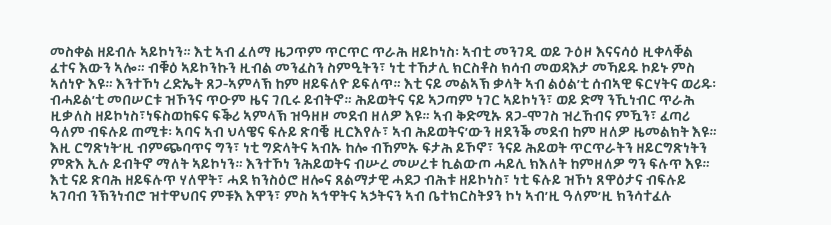መስቀል ዘይብሉ ኣይኮነን። እቲ ኣብ ፈለማ ዜጋጥም ጥርጥር ጥራሕ ዘይኮነስ፡ ኣብቲ መንገዲ ወይ ጉዕዞ እናናሳዕ ዚቀላቐል ፈተና እውን ኣሎ። ብቑዕ ኣይኮንኩን ዚብል መንፈስን ስምዒትን፣ ነቲ ተኸታሊ ክርስቶስ ክሳብ መወዳእታ መኻይዱ ኮይኑ ምስ ኣሰነዮ እዩ። እንተኾነ ረድኤት ጸጋ-ኣምላኽ ከም ዘይፍለዮ ይፍለጥ። እቲ ናይ መልኣኽ ቃላት ኣብ ልዕል’ቲ ሰብኣዊ ፍርሃትና ወሪዱ፡ ብሓይል’ቲ መበሠርቱ ዝኾንና ጥዑም ዜና ገቢሩ ይብትኖ። ሕይወትና ናይ ኣጋጣም ነገር ኣይኮነን፣ ወይ ድማ ንኺነብር ጥራሕ ዚቃለስ ዘይኮነስ፣ነፍስወከፍና ፍቕሪ ኣምላኽ ዝዓዘዞ መደብ ዘለዎ እዩ። ኣብ ቅድሚኡ ጸጋ-ሞገስ ዝረኸብና ምዃን፣ ፈጣሪ ዓለም ብፍሉይ ጠሚቱ፡ ኣባና ኣብ ህላዌና ፍሉይ ጽባቔ ዚርእየሉ፣ ኣብ ሕይወትና’ውን ዘደንቕ መደብ ከም ዘለዎ ዜመልክት እዩ። እዚ ርግጽነት’ዚ ብምጭባጥና ግን፣ ነቲ ግድላትና ኣብኡ ከሎ ብኸምኡ ፍታሕ ይኾኖ፣ ንናይ ሕይወት ጥርጥራትን ዘይርግጽነትን ምጽእ ኢሉ ይብትኖ ማለት ኣይኮነን። እንተኾነ ንሕይወትና ብሡረ መሠረቱ ኪልውጦ ሓይሊ ክእለት ከምዘለዎ ግን ፍሉጥ እዩ። እቲ ናይ ጽባሕ ዘይፍሉጥ ሃለዋት፣ ሓደ ክንስዕሮ ዘሎና ጸልማታዊ ሓደጋ ብሕቱ ዘይኮነስ፣ ነቲ ፍሉይ ዝኾነ ጸዋዕታና ብፍሉይ ኣገባብ ንኽንነብሮ ዝተዋህበና ምቹእ እዋን፣ ምስ ኣኅዋትና ኣኃትናን ኣብ ቤተክርስትያን ኮነ ኣብ’ዚ ዓለም’ዚ ክንሳተፈሉ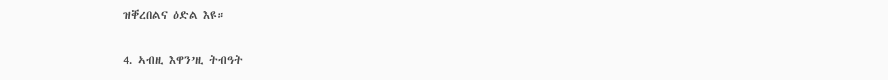ዝቐረበልና ዕድል እዩ።

4. ኣብዚ እዋን’ዚ ትብዓት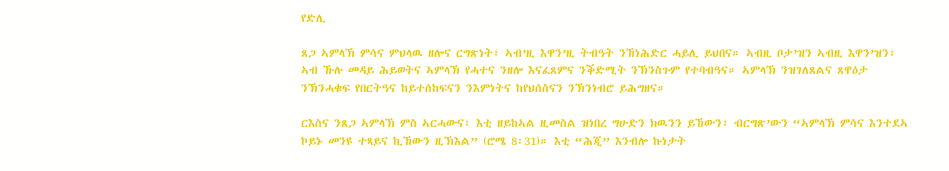የድሊ

ጸጋ ኣምላኽ ምሳና ምህላዉ ዘሎና ርግጽነት፣ ኣብ’ዚ እዋን’ዚ ትብዓት ንኸነሕድር ሓይሊ ይህበና። ኣብዚ ቦታ’ዝን ኣብዚ እዋን’ዝን፣ ኣብ ኹሉ መዳይ ሕይወትና ኣምላኽ የሓተና ንዘሎ እናፈጸምና ንቕድሚት ንኽንስጉም የተባብዓና። ኣምላኽ ንዝገለጸልና ጸዋዕታ ንኽንሓቁፍ የበርትዓና ከይተሰከፍናን ንእምነትና ከየህሰስናን ንኽንነብሮ ይሕግዘና።

ርእስና ንጸጋ ኣምላኽ ምስ ኣርሓውና፣ እቲ ዘይከኣል ዚመስል ዝነበረ ግሁድን ክዉንን ይኸውን፣ ብርግጽ’ውን “ኣምላኽ ምሳና እንተደኣ ኮይኑ መንዩ ተጻይና ኪኸውን ዚኽእል” (ሮሜ 8፡31)። እቲ “ሕጂ” እንብሎ ኩነታት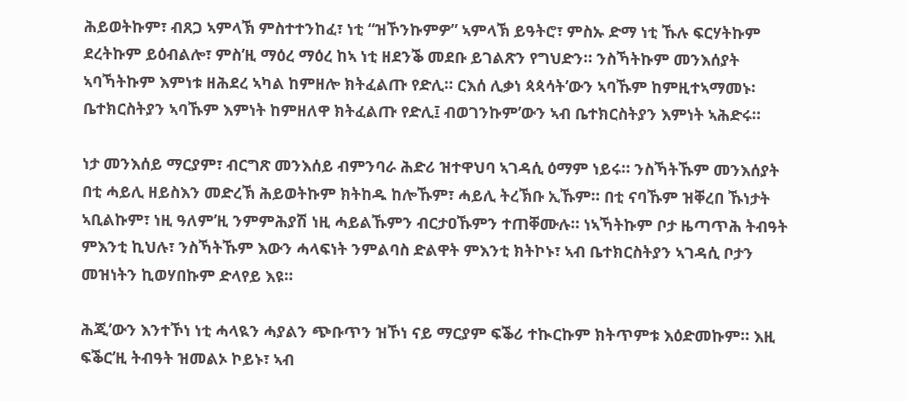ሕይወትኩም፣ ብጸጋ ኣምላኽ ምስተተንከፈ፣ ነቲ “ዝኾንኩምዎ” ኣምላኽ ይዓትሮ፣ ምስኡ ድማ ነቲ ኹሉ ፍርሃትኩም ደረትኩም ይዕብልሎ፣ ምስ’ዚ ማዕረ ማዕረ ከኣ ነቲ ዘደንቕ መደቡ ይገልጽን የግህድን። ንስኻትኩም መንእሰያት ኣባኻትኩም እምነቱ ዘሕደረ ኣካል ከምዘሎ ክትፈልጡ የድሊ። ርእሰ ሊቃነ ጳጳሳት’ውን ኣባኹም ከምዚተኣማመኑ፡ ቤተክርስትያን ኣባኹም እምነት ከምዘለዋ ክትፈልጡ የድሊ፤ ብወገንኩም’ውን ኣብ ቤተክርስትያን እምነት ኣሕድሩ።

ነታ መንእሰይ ማርያም፣ ብርግጽ መንእሰይ ብምንባራ ሕድሪ ዝተዋህባ ኣገዳሲ ዕማም ነይሩ። ንስኻትኹም መንእሰያት በቲ ሓይሊ ዘይስእን መድረኽ ሕይወትኩም ክትከዱ ከሎኹም፣ ሓይሊ ትረኽቡ ኢኹም። በቲ ናባኹም ዝቐረበ ኹነታት ኣቢልኩም፣ ነዚ ዓለም’ዚ ንምምሕያሽ ነዚ ሓይልኹምን ብርታዐኹምን ተጠቐሙሉ። ነኣኻትኩም ቦታ ዜጣጥሕ ትብዓት ምእንቲ ኪህሉ፣ ንስኻትኹም እውን ሓላፍነት ንምልባስ ድልዋት ምእንቲ ክትኮኑ፣ ኣብ ቤተክርስትያን ኣገዳሲ ቦታን መዝነትን ኪወሃበኩም ድላየይ እዩ።

ሕጂ’ውን እንተኾነ ነቲ ሓላዪን ሓያልን ጭቡጥን ዝኾነ ናይ ማርያም ፍቕሪ ተኲርኩም ክትጥምቱ እዕድመኩም። እዚ ፍቕር’ዚ ትብዓት ዝመልኦ ኮይኑ፣ ኣብ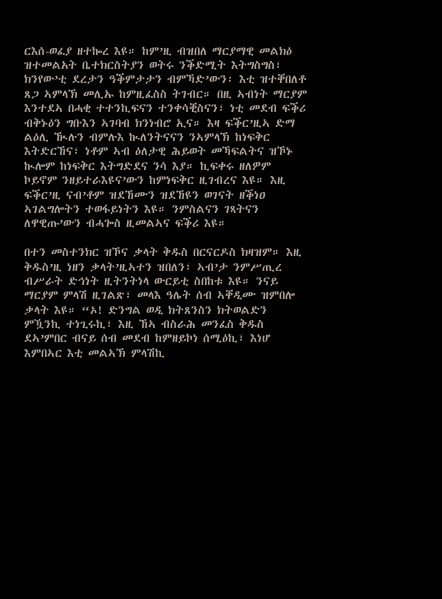ርእሰ-ወፈያ ዘተኰረ እዩ። ከም’ዚ ብዝበለ ማርያማዊ መልክዕ ዝተመልአት ቤተክርስትያን ወትሩ ንቕድሚት እትግስግስ፣ ክንየው’ቲ ደረታን ዓቕምታታን ብምኻድ’ውን፡ እቲ ዝተቐበለቶ ጸጋ ኣምላኽ መሊኡ ከምዚፈስስ ትገብር። በዚ ኣብነት ማርያም እንተደኣ በሓቂ ተተንኪፍናን ተንቀሳቒስናን፣ ነቲ መደብ ፍቕሪ ብቅኑዕን ግቡእን ኣገባብ ክንነብሮ ኢና። እዛ ፍቕር’ዚኣ ድማ ልዕሊ ዂሉን ብምሉእ ኲለንትናናን ንኣምላኽ ከነፍቅር እትድርኸና፣ ነቶም ኣብ ዕለታዊ ሕይወት መኻፍልትና ዝኾኑ ኲሎም ከነፍቅር እትግድደና ንሳ እያ። ኪፍቀሩ ዘለዎም ኮይኖም ንዘይተራእዩና’ውን ከምነፍቅር ዚገብረና እዩ። እዚ ፍቕር’ዚ ናብ’ቶም ዝደኸሙን ዝደኸዩን ወገናት ዘቕነዐ ኣገልግሎትን ተወፋይነትን እዩ። ንምስልናን ገጻትናን ለዋዊጡ’ውን ብሓጐስ ዚመልኣና ፍቕሪ እዩ።

በተን መስተንክር ዝኾና ቃላት ቅዱስ በርናርዶስ ክዛዝም። እዚ ቅዱስ’ዚ ነዘን ቃላት’ዚኣተን ዝበለን፣ ኣብ’ታ ንምሥጢረ ብሥራት ድኅነት ዚትንትነላ ውርይቲ ስበከቱ እዩ። ንናይ ማርያም ምላሽ ዚገልጽ፣ መላእ ዓሌት ሰብ ኣቐዲሙ ዝምበሎ ቃላት እዩ። “ኦ! ድንግል ወዲ ክትጸንስን ክትወልድን ምዃንኪ ተነጊሩኪ፣ እዚ ኸኣ ብስራሕ መንፈስ ቅዱስ ደኣ’ምበር ብናይ ሰብ መደብ ከምዘይኮነ ሰሚዕኪ፣ እነሆ እምበኣር እቲ መልኣኽ ምላሽኪ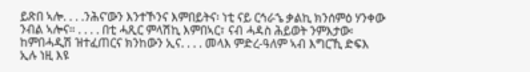ይጽበ ኣሎ. . . .ንሕና’ውን እንተኾንና እምበይትና፡ ነቲ ናይ ርኅራኄ ቃልኪ ክንሰምዕ ሃንቀው ንብል ኣሎና። . . . . በቲ ሓጺር ምላሽኪ እምበኣር፣ ናብ ሓዳስ ሕይወት ንምእታው፡ ከምበሓዲሽ ዝተፈጠርና ክንከውን ኢና. . . . መላእ ምድረ-ዓለም ኣብ እግርኺ ድፍእ ኢሉ ነዚ እዩ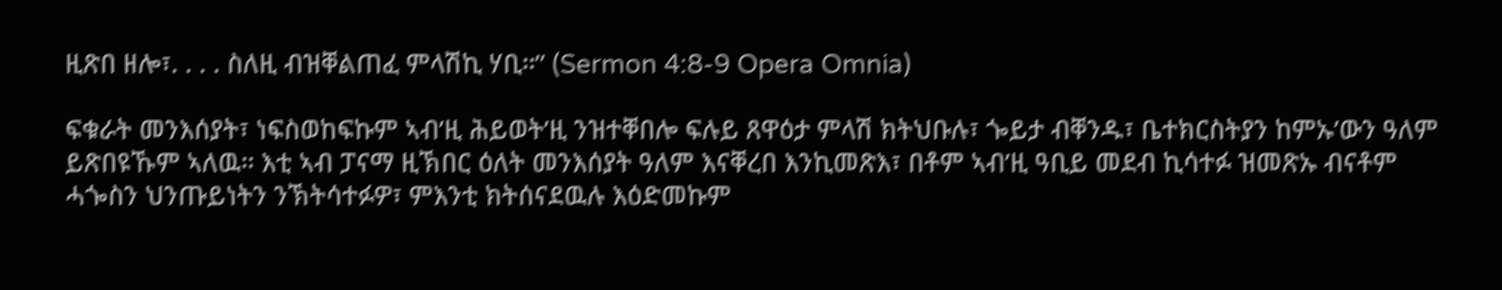ዚጽበ ዘሎ፣. . . . ስለዚ ብዝቐልጠፈ ምላሽኪ ሃቢ።” (Sermon 4:8-9 Opera Omnia)

ፍቁራት መንእሰያት፣ ነፍስወከፍኩም ኣብ’ዚ ሕይወት’ዚ ንዝተቐበሎ ፍሉይ ጸዋዕታ ምላሽ ክትህቡሉ፣ ጐይታ ብቐንዱ፣ ቤተክርስትያን ከምኡ’ውን ዓለም ይጽበዩኹም ኣለዉ። እቲ ኣብ ፓናማ ዚኽበር ዕለት መንእሰያት ዓለም እናቐረበ እንኪመጽእ፣ በቶም ኣብ’ዚ ዓቢይ መደብ ኪሳተፉ ዝመጽኡ ብናቶም ሓጐስን ህንጡይነትን ንኽትሳተፉዎ፣ ምእንቲ ክትሰናደዉሉ እዕድመኩም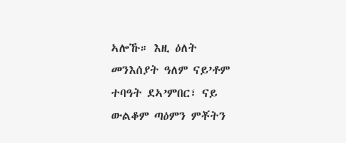ኣሎኹ። እዚ ዕለት መንእሰያት ዓለም ናይ’ቶም ተባዓት ደኣ’ምበር፣ ናይ ውልቆም ጣዕምን ምቾትን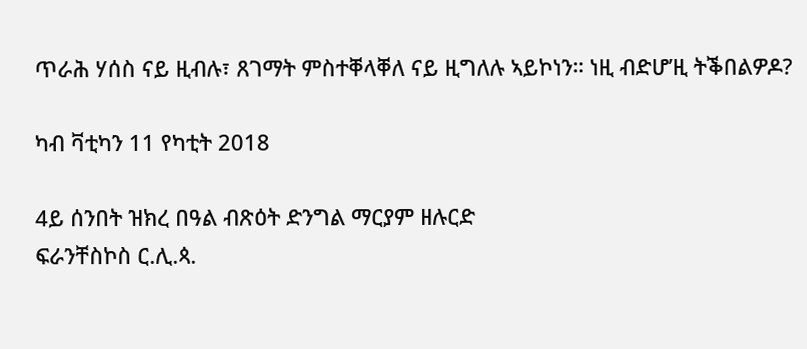ጥራሕ ሃሰስ ናይ ዚብሉ፣ ጸገማት ምስተቐላቐለ ናይ ዚግለሉ ኣይኮነን። ነዚ ብድሆ’ዚ ትቕበልዎዶ?

ካብ ቫቲካን 11 የካቲት 2018

4ይ ሰንበት ዝክረ በዓል ብጽዕት ድንግል ማርያም ዘሉርድ
ፍራንቸስኮስ ር.ሊ.ጳ.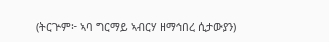(ትርጕም፦ ኣባ ግርማይ ኣብርሃ ዘማኅበረ ሲታውያን)